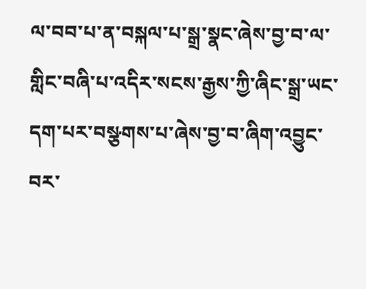ལ་བབ་པ་ན་བསྐལ་པ་སྒྲ་སྣང་ཞེས་བྱ་བ་ལ་གླིང་བཞི་པ་འདིར་སངས་རྒྱས་ཀྱི་ཞིང་སྒྲ་ཡང་དག་པར་བསྩགས་པ་ཞེས་བྱ་བ་ཞིག་འབྱུང་བར་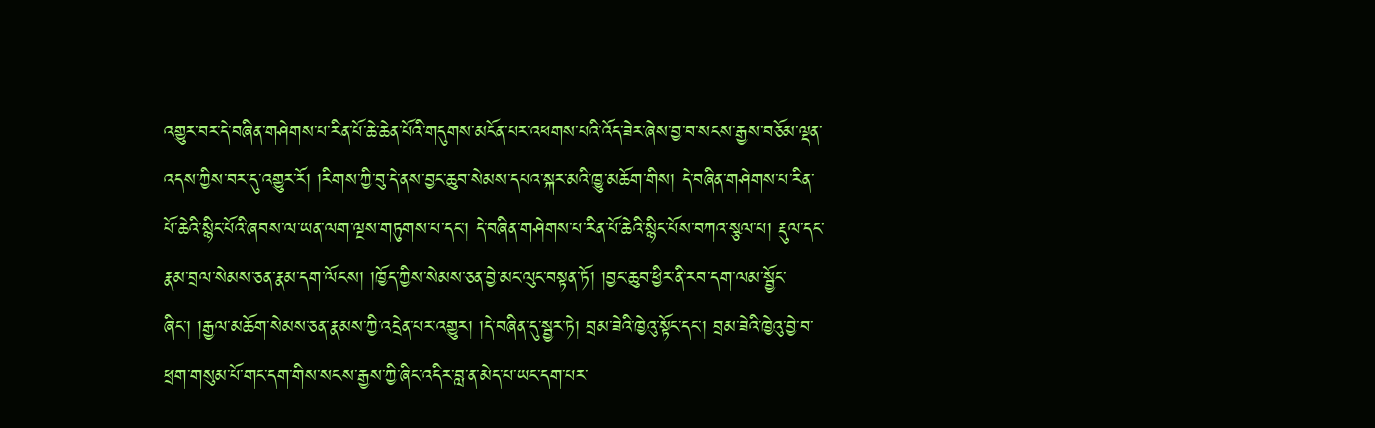འགྱུར་བར་དེ་བཞིན་གཤེགས་པ་རིན་པོ་ཆེ་ཆེན་པོའི་གདུགས་མངོན་པར་འཕགས་པའི་འོད་ཟེར་ཞེས་བྱ་བ་སངས་རྒྱས་བཅོམ་ལྡན་འདས་ཀྱིས་བར་དུ་འགྱུར་རོ། །རིགས་ཀྱི་བུ་དེ་ནས་བྱང་ཆུབ་སེམས་དཔའ་སྐར་མའི་ཁྱུ་མཆོག་གིས། དེ་བཞིན་གཤེགས་པ་རིན་པོ་ཆེའི་སྙིང་པོའི་ཞབས་ལ་ཡན་ལག་ལྔས་གཏུགས་པ་དང་། དེ་བཞིན་གཤེགས་པ་རིན་པོ་ཆེའི་སྙིང་པོས་བཀའ་སྩལ་པ། རྡུལ་དང་རྣམ་བྲལ་སེམས་ཅན་རྣམ་དག་ལོངས། །ཁྱོད་ཀྱིས་སེམས་ཅན་བྱེ་མང་ལུང་བསྟན་ཏོ། །བྱང་ཆུབ་ཕྱིར་ནི་རབ་དག་ལམ་སྦྱོང་ཞིང་། །རྒྱལ་མཆོག་སེམས་ཅན་རྣམས་ཀྱི་འདྲེན་པར་འགྱུར། །དེ་བཞིན་དུ་སྦྱར་ཏེ། བྲམ་ཟེའི་ཁྱེའུ་སྟོང་དང་། བྲམ་ཟེའི་ཁྱེའུ་བྱེ་བ་ཕྲག་གསུམ་པོ་གང་དག་གིས་སངས་རྒྱས་ཀྱི་ཞིང་འདིར་བླ་ན་མེད་པ་ཡང་དག་པར་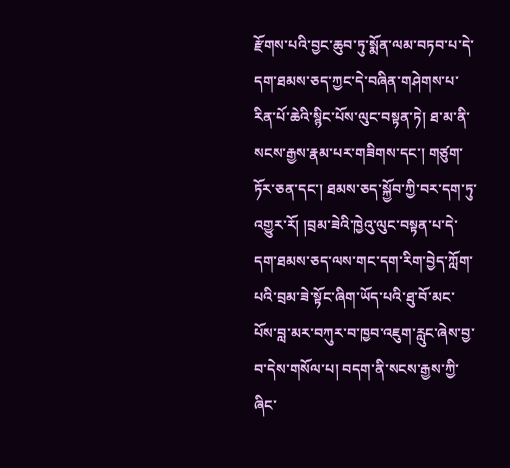རྫོགས་པའི་བྱང་ཆུབ་ཏུ་སྨོན་ལམ་བཏབ་པ་དེ་དག་ཐམས་ཅད་ཀྱང་དེ་བཞིན་གཤེགས་པ་རིན་པོ་ཆེའི་སྙིང་པོས་ལུང་བསྟན་ཏེ། ཐ་མ་ནི་སངས་རྒྱས་རྣམ་པར་གཟིགས་དང་། གཙུག་ཏོར་ཅན་དང་། ཐམས་ཅད་སྐྱོབ་ཀྱི་བར་དག་ཏུ་འགྱུར་རོ། །བྲམ་ཟེའི་ཁྱེའུ་ལུང་བསྟན་པ་དེ་དག་ཐམས་ཅད་ལས་གང་དག་རིག་བྱེད་ཀློག་པའི་བྲམ་ཟེ་སྟོང་ཞིག་ཡོད་པའི་ཐུ་བོ་མང་པོས་བླ་མར་བཀུར་བ་ཁྱབ་འཇུག་རླུང་ཞེས་བྱ་བ་དེས་གསོལ་པ། བདག་ནི་སངས་རྒྱས་ཀྱི་ཞིང་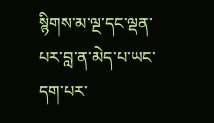སྙིགས་མ་ལྔ་དང་ལྡན་པར་བླ་ན་མེད་པ་ཡང་དག་པར་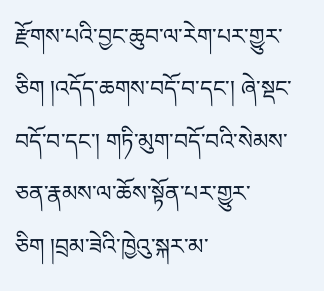རྫོགས་པའི་བྱང་ཆུབ་ལ་རེག་པར་གྱུར་ཅིག །འདོད་ཆགས་བདོ་བ་དང་། ཞེ་སྡང་བདོ་བ་དང་། གཏི་མུག་བདོ་བའི་སེམས་ཅན་རྣམས་ལ་ཆོས་སྟོན་པར་གྱུར་ཅིག །བྲམ་ཟེའི་ཁྱེའུ་སྐར་མ་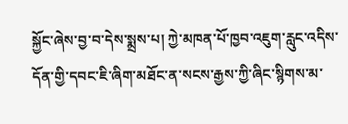སྐྱོང་ཞེས་བྱ་བ་དེས་སྨྲས་པ། ཀྱེ་མཁན་པོ་ཁྱབ་འཇུག་རླུང་འདིས་དོན་གྱི་དབང་ཇི་ཞིག་མཐོང་ན་སངས་རྒྱས་ཀྱི་ཞིང་སྙིགས་མ་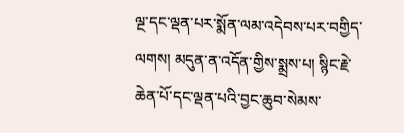ལྔ་དང་ལྡན་པར་སྨོན་ལམ་འདེབས་པར་བགྱིད་ལགས། མདུན་ན་འདོན་གྱིས་སྨྲས་པ། སྙིང་རྗེ་ཆེན་པོ་དང་ལྡན་པའི་བྱང་ཆུབ་སེམས་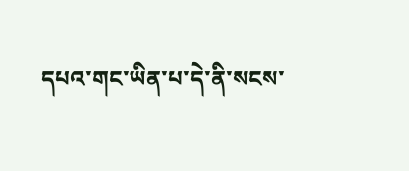དཔའ་གང་ཡིན་པ་དེ་ནི་སངས་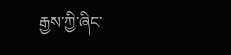རྒྱས་ཀྱི་ཞིང་